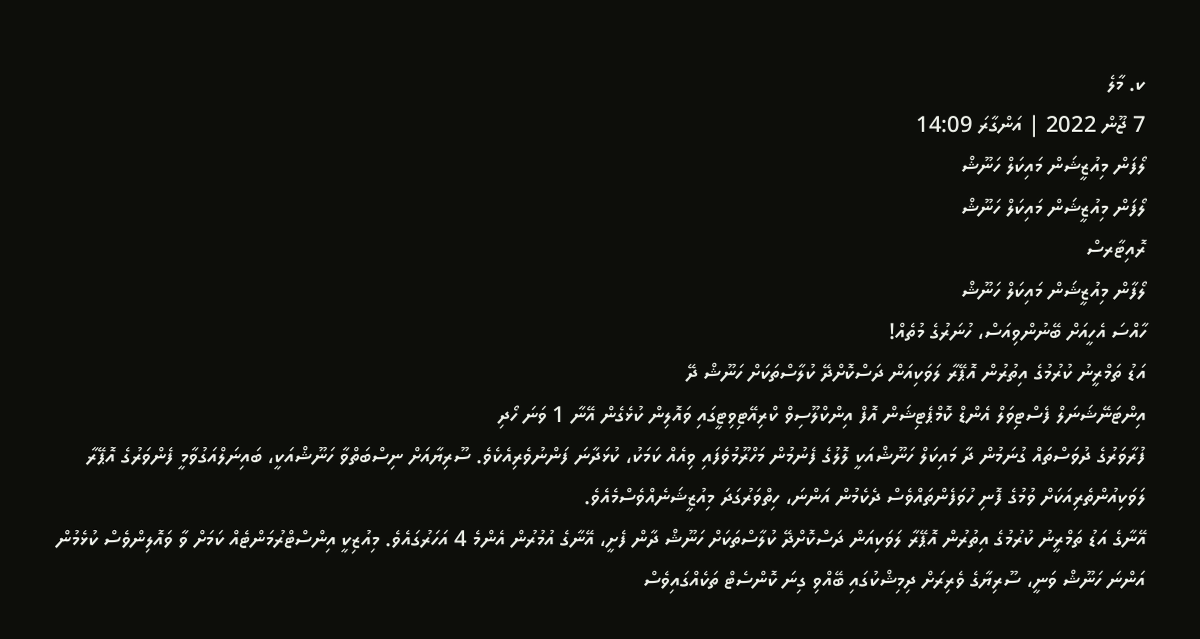ކ. މާލެ
7 ޖޫން 2022 | އަންގާރަ 14:09
ލޯފަން މިއުޒީޝަން މައިކަލް ހަނޫޝް
ލޯފަން މިއުޒީޝަން މައިކަލް ހަނޫޝް
ރޮއިޓާރސް
ލޯފާން މިއުޒީޝަން މައިކަލް ހަނޫޝް
ހާއްސަ އެހީއަށް ބޭނުންވިއަސް، ހުނަރުގެ މުތެއް!
އަޑު ތަމްރީނު ކުރުމުގެ އިތުރުން އޮޕޭރާ ލަވަކިއަން ދަސްކޮށްދޭ ކުލާސްތަކަށް ހަނޫޝް ދޭ
އިންޓަނޭޝަނަލް ފެސްޓިވަލް އެންޑް ކޮމްޕެޓިޝަން އޮފް އިންކްލޫސިވް ކްރިއޭޓިވިޓީގައި ވައޮލިން ކުޅެގެން އޭނާ 1 ވަނަ ހޯދި
ފުރާވަރުގެ ދުވަސްތައް ގުނަމުން ދާ މައިކަލް ހަނޫޝްއަކީ ލޮލުގެ ފެނުމުން މަހްރޫމުވެފައި ވިއެއް ކަމަކު، ކުޅަދާނަ ފަންނުވެރިއެކެވެ. ސޫރިޔާއަށް ނިސްބަތްވާ ހަނޫޝްއަކީ، ބައިނަލްއަގުވާމީ ފެންވަރުގެ އޮޕޭރާ ލަވަކިއުންތެރިއަކަށް ވުމުގެ ފޮނި ހުވަފެންތައްވެސް ދެކެމުން އަންނަ، ހިތްވަރުގަދަ މިއުޒީޝަނެއްވެސްމެއެވެ.
އޭނާގެ އަޑު ތަމްރީނު ކުރުމުގެ އިތުރުން އޮޕޭރާ ލަވަކިއަން ދަސްކޮށްދޭ ކުލާސްތަކަށް ހަނޫޝް ދާން ފެށީ، އޭނާގެ އުމުރުން އެންމެ 4 އަހަރުގައެވެ. މިއުޒިކީ އިންސްޓްރުމަންޓެއް ކަމަށް ވާ ވައޮލިންވެސް ކުޅެމުން އަންނަ ހަނޫޝް ވަނީ، ސޫރިޔާގެ ވެރިރަށް ދިމިޝްކުގައި ބޭއްވި ގިނަ ކޮންސެޓް ތަކެއްގައިވެސް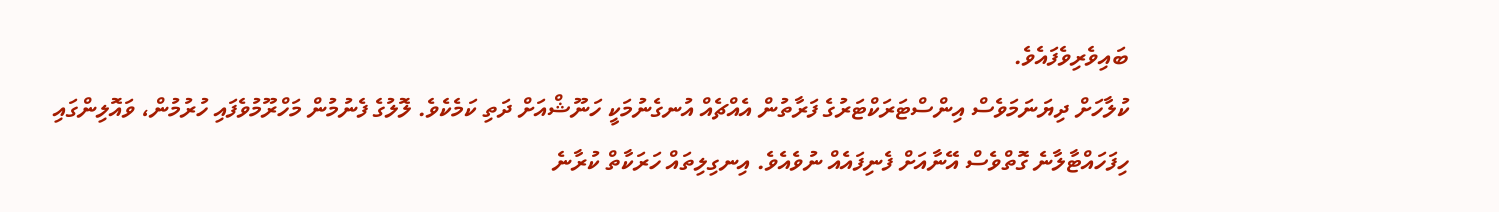ބައިވެރިވެފައެވެ.
ކުލާހަށް ދިޔަނަމަވެސް އިންސްޓަރަކްޓަރުގެ ފަރާތުން އެއްޗެއް އުނގެނުމަކީ ހަނޫޝްއަށް ދަތި ކަމެކެވެ. ލޮލުގެ ފެނުމުން މަހްރޫމުވެފައި ހުރުމުން، ވައޮލިންގައި ހިފަހައްޓާލާނެ ގޮތްވެސް އޭނާއަށް ފެނިފައެއް ނުވެއެވެ. އިނގިލިތައް ހަރަކާތް ކުރާނެ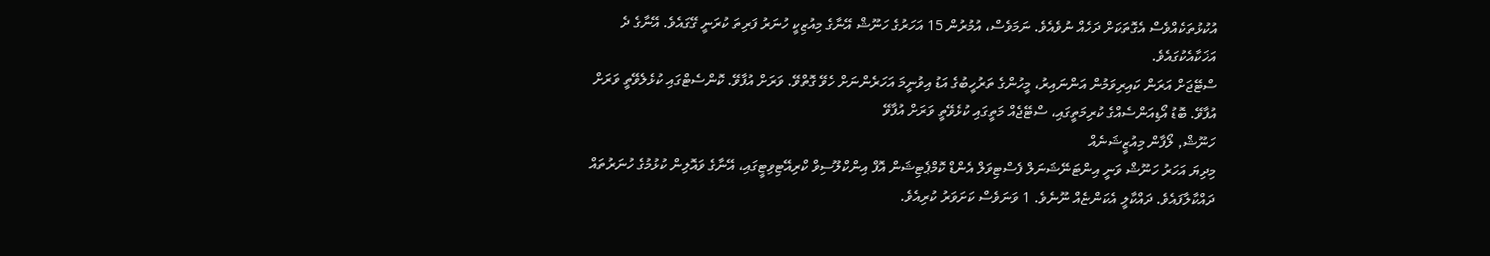އުކުޅުތަކެއްވެސް އެގޮތަކަށް ދަހެއް ނުވެއެވެ. ނަމަވެސް، އުމުރުން 15 އަހަރުގެ ހަނޫޝް އޭނާގެ މިއުޒިކީ ހުނަރު ފަރިތަ ކުރަނީ ގޭގައެވެ. އޭނާގެ ދެ އަޚަކާއެކުގައެވެ.
ސްޓޭޖަށް އަރަން ކައިރިވަމުން އަންނައިރު، މީހުންގެ ތަރުހީބުގެ އަޑު އިވުނީމަ އަހަރެންނަށް ހެވޭ ގޮތްވޭ. ވަރަށް އުފާވޭ. ކޮންސެޓްގައި ކުޅެލެވޭތީ ވަރަށް އުފާވޭ. ބޮޑު އޯޑިއަންސެއްގެ ކުރިމަތީގައި، ސްޓޭޖެއް މަތީގައި ކުޅެވޭތީ ވަރަށް އުފާވޭ
ހަނޫޝް, ލޯފާން މިއުޒީޝަނެއް
މިދިޔަ އަހަރު ހަނޫޝް ވަނީ އިންޓަނޭޝަނަލް ފެސްޓިވަލް އެންޑް ކޮމްޕެޓިޝަން އޮފް އިންކްލޫސިވް ކްރިއޭޓިވިޓީގައި، އޭނާގެ ވައޮލިން ކުޅުމުގެ ހުނަރުތައް ދައްކާލާފައެވެ. ދައްކާލީ އެކަންޏެއް ނޫނެވެ. 1 ވަނަވެސް ކަށަވަރު ކުރިއެވެ.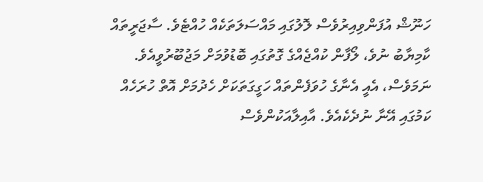ހަނޫޝް އުފަންވިއިރުވެސް ލޮލުގައި މައްސަލަތަކެއް ހުއްޓެވެ. ސާޖަރީތައް ކާމިޔާބު ނުވެ، ލޯފާން ކުއްޖެއްގެ ގޮތުގައި ބޮޑުވުމަށް މަޖުބޫރުވީއެވެ. ނަމަވެސް، އެއީ އެނާގެ ހުވަފެންތައް ހަގީގަތަކަށް ހެދުމަށް އޮތް ހުރަހެއް ކަމުގައި އޭނާ ނުދެކެއެވެ. އާއިލާއަކުންވެސް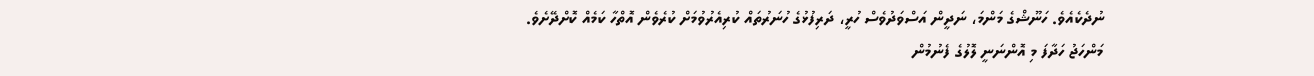ނުދެކެއެވެ. ހަނޫޝްގެ މަންމަ، ނަދީން އަސްވަދުވެސް ހުރީ، ދަރިފުޅުގެ ހުނަރުތައް ކުރިއެރުވުމަށް ކުރެވެން އޮތްހާ ކަމެއް ކޮށްދޭށެވެ.
މަންހަޖު ހަދާފަ މި އޮންނަނީ ލޮލުގެ ފެނުމުން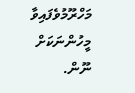މަހްރޫމުވެފައިވާ މީހުންނަކަށް ނޫން.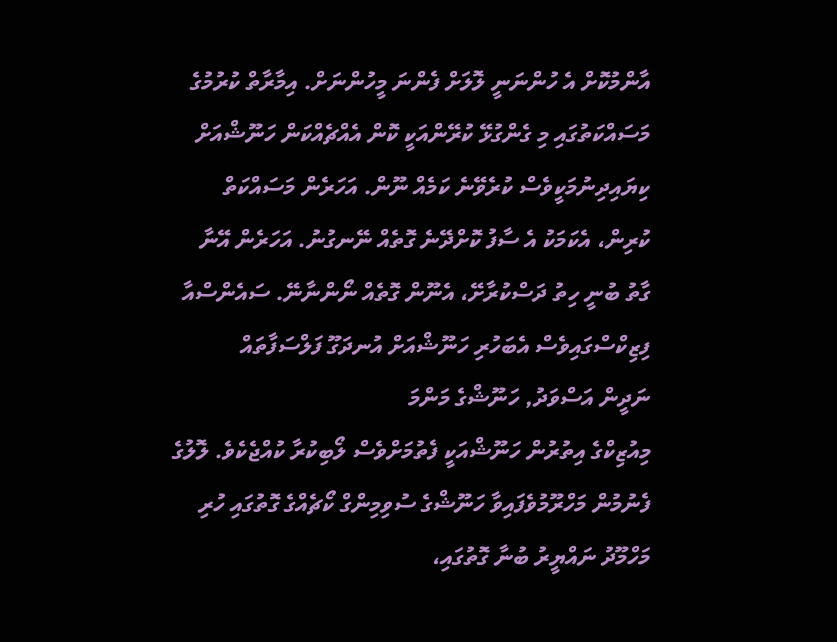އާންމުކޮށް އެ ހުންނަނީ ލޮލަށް ފެންނަ މީހުންނަށް. އިމާރާތް ކުރުމުގެ މަސައްކަތުގައި މި ގެންގުޅޭ ކުރޭންއަކީ ކޮން އެއްޗެއްކަން ހަނޫޝްއަށް ކިޔައިދިނުމަކީވެސް ކުރެވޭނެ ކަމެއް ނޫން. އަހަރެން މަސައްކަތް ކުރިން، އެކަމަކު އެ ސާފު ކޮށްދޭނެ ގޮތެއް ނޭނގުނު. އަހަރެން އޭނާ ގާތު ބުނީ ހިތު ދަސްކުރާށޭ، އެނޫން ގޮތެއް ނޯންނާނޭ. ސައެންސްއާ ފިޒިކްސްގައިވެސް އެބަހުރި ހަނޫޝްއަށް އުނދަގޫ ފަލްސަފާތައް
ނަދީން އަސްވަދު, ހަނޫޝްގެ މަންމަ
މިއުޒިކްގެ އިތުރުން ހަނޫޝްއަކީ ފެތުމަށްވެސް ލޯބިކުރާ ކުއްޖެކެވެ. ލޮލުގެ ފެނުމުން މަހްރޫމުވެފައިވާ ހަނޫޝްގެ ސުވިމިންގް ކޯޗެއްގެ ގޮތުގައި ހުރި މަހްމޫދު ނައްޔީރު ބުނާ ގޮތުގައި،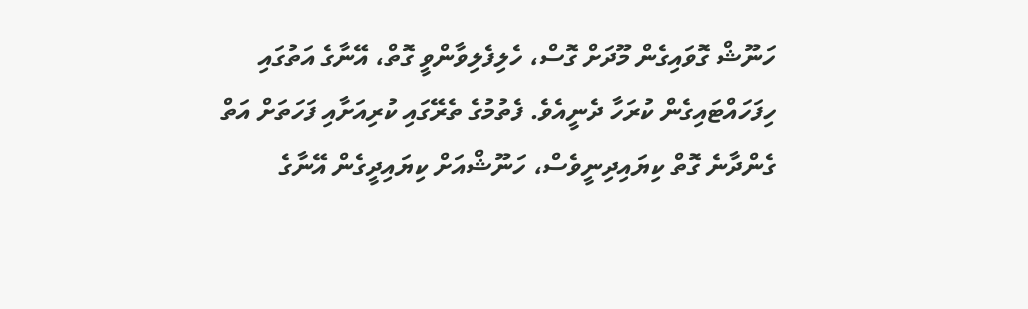ހަނޫޝް ގޮވައިގެން މޫދަށް ގޮސް، ހެލިފެލިވާންވީ ގޮތް، އޭނާގެ އަތުގައި ހިފަހައްޓައިގެން ކުރަހާ ދެނީއެވެ. ފެތުމުގެ ތެރޭގައި ކުރިއަށާއި ފަހަތަށް އަތް ގެންދާނެ ގޮތް ކިޔައިދިނީވެސް، ހަނޫޝްއަށް ކިޔައިދީގެން އޭނާގެ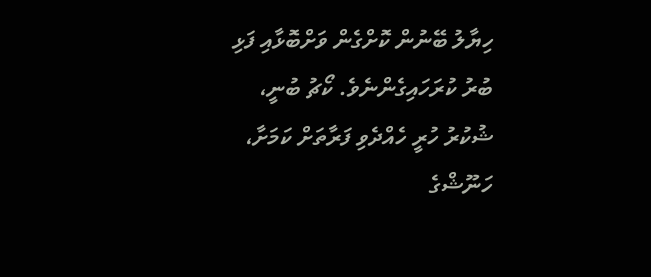ހިޔާލު ބޭނުން ކޮށްގެން ވަށްބޮޅާއި ފަޅި ބުރު ކުރަހައިގެންނެވެ. ކޯޗު ބުނީ، ޝުކުރު ހުރީ ހެއްދެވި ފަރާތަށް ކަމަށާ، ހަނޫޝްގެ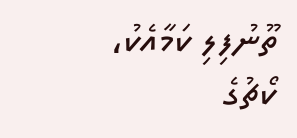ތޫނުފިލި ކަމާއެކު، ކޯޗުގެ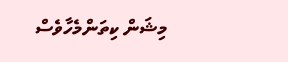މިޝަން ކިތަންމެހާވެސް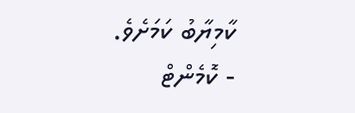ކާމިޔާބު ކަމަށެވެ.
- ކޮމެންޓް